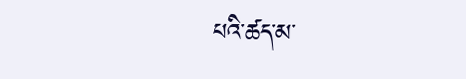པའི་ཚད་མ་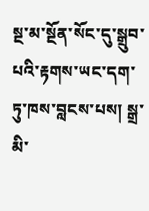སྔ་མ་སྔོན་སོང་དུ་སྒྲུབ་པའི་རྟགས་ཡང་དག་ཏུ་ཁས་བླངས་པས། སྒྲ་མི་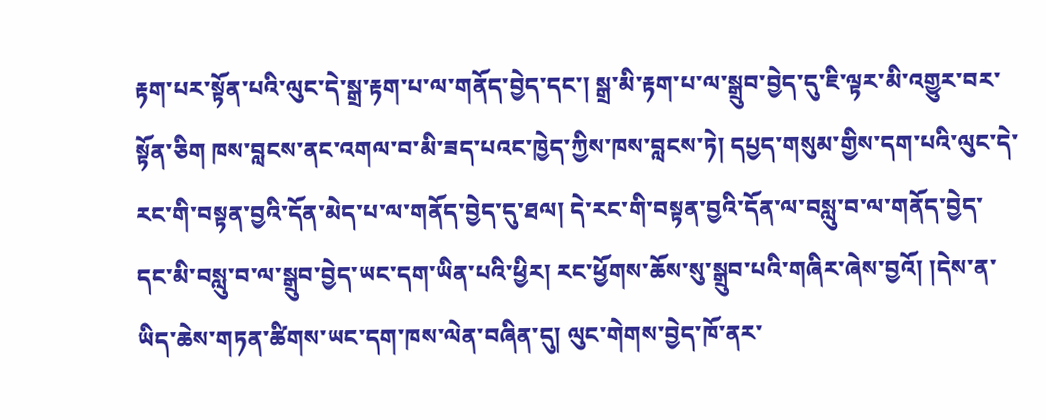རྟག་པར་སྟོན་པའི་ལུང་དེ་སྒྲ་རྟག་པ་ལ་གནོད་བྱེད་དང་། སྒྲ་མི་རྟག་པ་ལ་སྒྲུབ་བྱེད་དུ་ཇི་ལྟར་མི་འགྱུར་བར་སྟོན་ཅིག ཁས་བླངས་ནང་འགལ་བ་མི་ཟད་པའང་ཁྱེད་ཀྱིས་ཁས་བླངས་ཏེ། དཔྱད་གསུམ་གྱིས་དག་པའི་ལུང་དེ་རང་གི་བསྟན་བྱའི་དོན་མེད་པ་ལ་གནོད་བྱེད་དུ་ཐལ། དེ་རང་གི་བསྟན་བྱའི་དོན་ལ་བསླུ་བ་ལ་གནོད་བྱེད་དང་མི་བསླུ་བ་ལ་སྒྲུབ་བྱེད་ཡང་དག་ཡིན་པའི་ཕྱིར། རང་ཕྱོགས་ཆོས་སུ་སྒྲུབ་པའི་གཞིར་ཞེས་བྱའོ། །དེས་ན་ཡིད་ཆེས་གཏན་ཚིགས་ཡང་དག་ཁས་ལེན་བཞིན་དུ། ལུང་གེགས་བྱེད་ཁོ་ནར་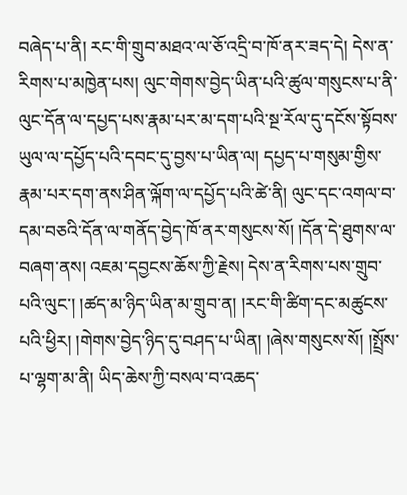བཞེད་པ་ནི། རང་གི་གྲུབ་མཐའ་ལ་ཅོ་འདྲི་བ་ཁོ་ནར་ཟད་དེ། དེས་ན་རིགས་པ་མཁྱེན་པས། ལུང་གེགས་བྱེད་ཡིན་པའི་ཚུལ་གསུངས་པ་ནི་ལུང་དོན་ལ་དཔྱད་པས་རྣམ་པར་མ་དག་པའི་སྔ་རོལ་དུ་དངོས་སྟོབས་ཡུལ་ལ་དཔྱོད་པའི་དབང་དུ་བྱས་པ་ཡིན་ལ། དཔྱད་པ་གསུམ་གྱིས་རྣམ་པར་དག་ནས་ཤིན་ལྐོག་ལ་དཔྱོད་པའི་ཚེ་ནི། ལུང་དང་འགལ་བ་དམ་བཅའི་དོན་ལ་གནོད་བྱེད་ཁོ་ནར་གསུངས་སོ། །དོན་དེ་ཐུགས་ལ་བཞག་ནས། འཇམ་དབྱངས་ཆོས་ཀྱི་རྗེས། དེས་ན་རིགས་པས་གྲུབ་པའི་ལུང་། །ཚད་མ་ཉིད་ཡིན་མ་གྲུབ་ན། །རང་གི་ཚིག་དང་མཚུངས་པའི་ཕྱིར། །གེགས་བྱེད་ཉིད་དུ་བཤད་པ་ཡིན། །ཞེས་གསུངས་སོ། །སྤྲོས་པ་ལྷག་མ་ནི། ཡིད་ཆེས་ཀྱི་བསལ་བ་འཆད་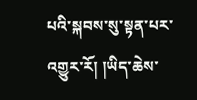པའི་སྐབས་སུ་སྟན་པར་འགྱུར་རོ། །ཡིད་ཆེས་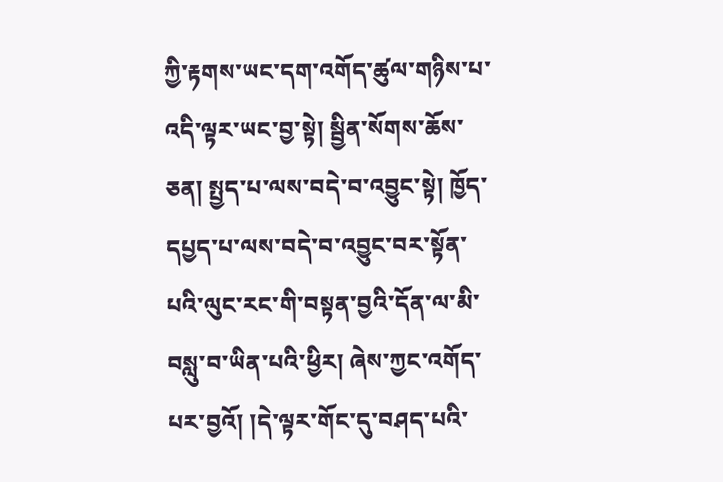ཀྱི་རྟགས་ཡང་དག་འགོད་ཚུལ་གཉིས་པ་འདི་ལྟར་ཡང་བྱ་སྟེ། སྦྱིན་སོགས་ཆོས་ཅན། སྤྱད་པ་ལས་བདེ་བ་འབྱུང་སྟེ། ཁྱོད་དཔྱད་པ་ལས་བདེ་བ་འབྱུང་བར་སྟོན་པའི་ལུང་རང་གི་བསྟན་བྱའི་དོན་ལ་མི་བསླུ་བ་ཡིན་པའི་ཕྱིར། ཞེས་ཀྱང་འགོད་པར་བྱའོ། །དེ་ལྟར་གོང་དུ་བཤད་པའི་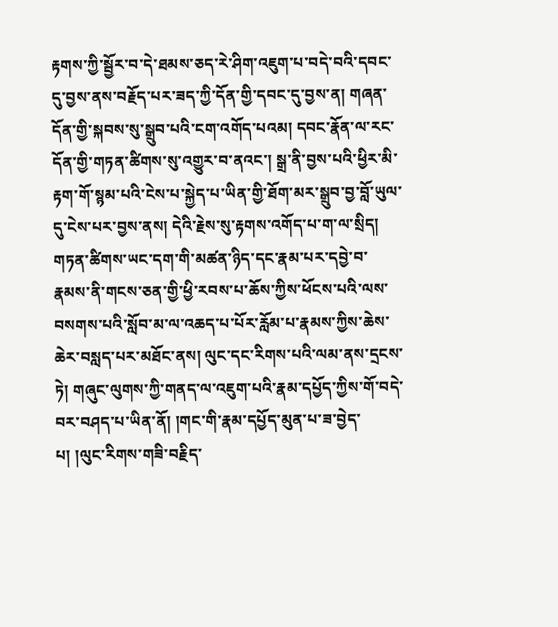རྟགས་ཀྱི་སྦྱོར་བ་དེ་ཐམས་ཅད་རེ་ཤིག་འཇུག་པ་བདེ་བའི་དབང་དུ་བྱས་ནས་བརྗོད་པར་ཟད་ཀྱི་དོན་གྱི་དབང་དུ་བྱས་ན། གཞན་དོན་གྱི་སྐབས་སུ་སྒྲུབ་པའི་ངག་འགོད་པའམ། དབང་རྣོན་ལ་རང་དོན་གྱི་གཏན་ཚིགས་སུ་འགྱུར་བ་ནའང་། སྒྲ་ནི་བྱས་པའི་ཕྱིར་མི་རྟག་གོ་སྙམ་པའི་ངེས་པ་སྐྱེད་པ་ཡིན་གྱི་ཐོག་མར་སྒྲུབ་བྱ་བློ་ཡུལ་དུ་ངེས་པར་བྱས་ནས། དེའི་རྗེས་སུ་རྟགས་འགོད་པ་ག་ལ་སྲིད། གཏན་ཚིགས་ཡང་དག་གི་མཚན་ཉིད་དང་རྣམ་པར་དབྱེ་བ་རྣམས་ནི་གངས་ཅན་གྱི་ཕྱི་རབས་པ་ཆོས་ཀྱིས་ཕོངས་པའི་ལས་བསགས་པའི་སློབ་མ་ལ་འཆད་པ་པོར་རློམ་པ་རྣམས་ཀྱིས་ཆེས་ཆེར་བསླད་པར་མཐོང་ནས། ལུང་དང་རིགས་པའི་ལམ་ནས་དྲངས་ཏེ། གཞུང་ལུགས་ཀྱི་གནད་ལ་འཇུག་པའི་རྣམ་དཔྱོད་ཀྱིས་གོ་བདེ་བར་བཤད་པ་ཡིན་ནོ། །གང་གི་རྣམ་དཔྱོད་མུན་པ་ཟ་བྱེད་པ། །ལུང་རིགས་གཟི་བརྗིད་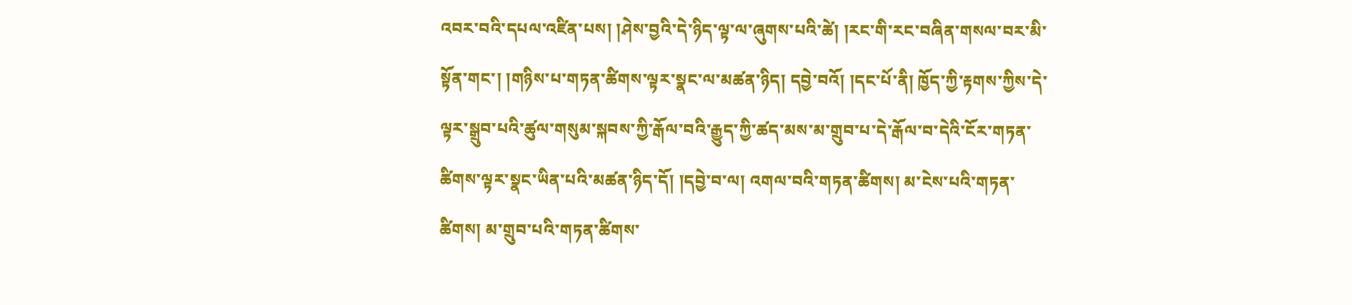འབར་བའི་དཔལ་འཛིན་པས། །ཤེས་བྱའི་དེ་ཉིད་ལྟ་ལ་ཞུགས་པའི་ཚེ། །རང་གི་རང་བཞིན་གསལ་བར་མི་སྟོན་གང་། །གཉིས་པ་གཏན་ཚིགས་ལྟར་སྣང་ལ་མཚན་ཉིད། དབྱེ་བའོ། །དང་པོ་ནི། ཁྱོད་ཀྱི་རྟགས་ཀྱིས་དེ་ལྟར་སྒྲུབ་པའི་ཚུལ་གསུམ་སྐབས་ཀྱི་རྒོལ་བའི་རྒྱུད་ཀྱི་ཚད་མས་མ་གྲུབ་པ་དེ་རྒོལ་བ་དེའི་ངོར་གཏན་ཚིགས་ལྟར་སྣང་ཡིན་པའི་མཚན་ཉིད་དོ། །དབྱེ་བ་ལ། འགལ་བའི་གཏན་ཚིགས། མ་ངེས་པའི་གཏན་ཚིགས། མ་གྲུབ་པའི་གཏན་ཚིགས་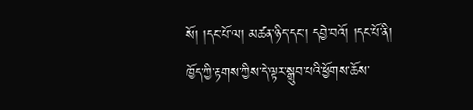སོ། །དང་པོ་ལ། མཚན་ཉིད་དང་། དབྱེ་བའོ། །དང་པོ་ནི། ཁྱོད་ཀྱི་རྟགས་ཀྱིས་དེ་ལྟར་སྒྲུབ་པའི་ཕྱོགས་ཆོས་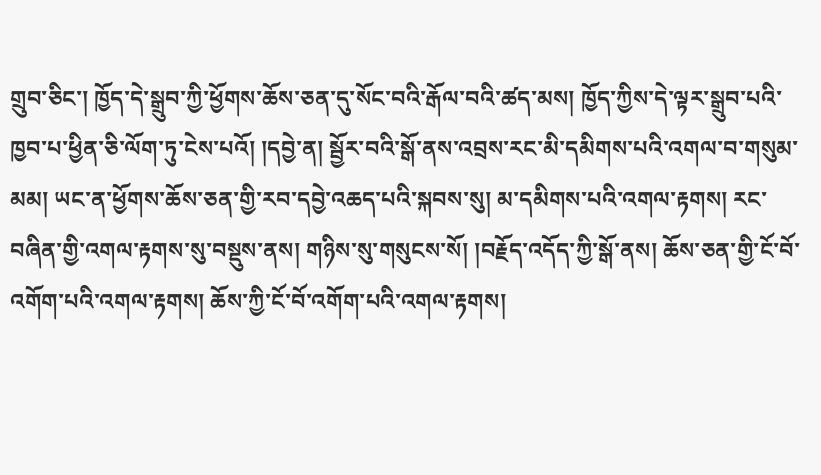གྲུབ་ཅིང་། ཁྱོད་དེ་སྒྲུབ་ཀྱི་ཕྱོགས་ཆོས་ཅན་དུ་སོང་བའི་རྒོལ་བའི་ཚད་མས། ཁྱོད་ཀྱིས་དེ་ལྟར་སྒྲུབ་པའི་ཁྱབ་པ་ཕྱིན་ཅི་ལོག་ཏུ་ངེས་པའོ། །དབྱེ་ན། སྦྱོར་བའི་སྒོ་ནས་འབྲས་རང་མི་དམིགས་པའི་འགལ་བ་གསུམ་མམ། ཡང་ན་ཕྱོགས་ཆོས་ཅན་གྱི་རབ་དབྱེ་འཆད་པའི་སྐབས་སུ། མ་དམིགས་པའི་འགལ་རྟགས། རང་བཞིན་གྱི་འགལ་རྟགས་སུ་བསྡུས་ནས། གཉིས་སུ་གསུངས་སོ། །བརྗོད་འདོད་ཀྱི་སྒོ་ནས། ཆོས་ཅན་གྱི་ངོ་བོ་འགོག་པའི་འགལ་རྟགས། ཆོས་ཀྱི་ངོ་བོ་འགོག་པའི་འགལ་རྟགས།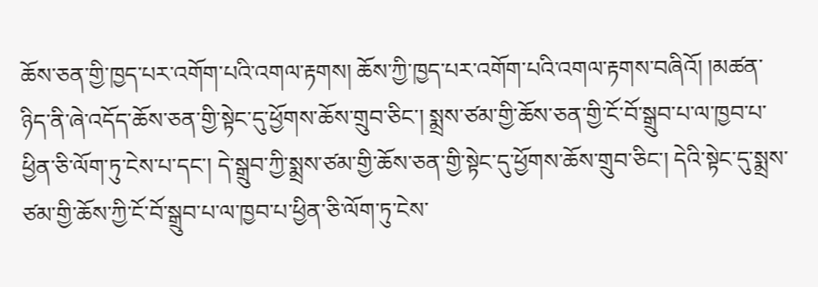ཆོས་ཅན་གྱི་ཁྱད་པར་འགོག་པའི་འགལ་རྟགས། ཆོས་ཀྱི་ཁྱད་པར་འགོག་པའི་འགལ་རྟགས་བཞིའོ། །མཚན་ཉིད་ནི་ཞེ་འདོད་ཆོས་ཅན་གྱི་སྟེང་དུ་ཕྱོགས་ཆོས་གྲུབ་ཅིང་། སྨྲས་ཙམ་གྱི་ཆོས་ཅན་གྱི་ངོ་བོ་སྒྲུབ་པ་ལ་ཁྱབ་པ་ཕྱིན་ཅི་ལོག་ཏུ་ངེས་པ་དང་། དེ་སྒྲུབ་ཀྱི་སྨྲས་ཙམ་གྱི་ཆོས་ཅན་གྱི་སྟེང་དུ་ཕྱོགས་ཆོས་གྲུབ་ཅིང་། དེའི་སྟེང་དུ་སྨྲས་ཙམ་གྱི་ཆོས་ཀྱི་ངོ་བོ་སྒྲུབ་པ་ལ་ཁྱབ་པ་ཕྱིན་ཅི་ལོག་ཏུ་ངེས་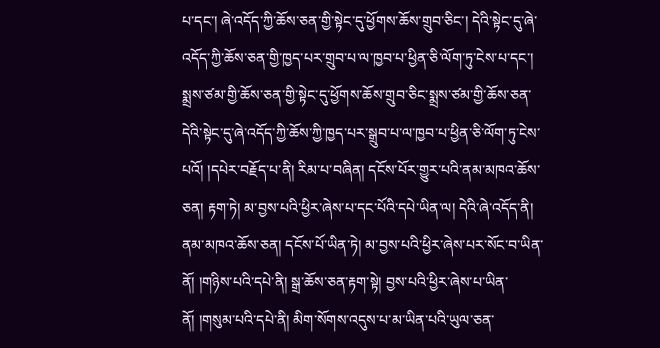པ་དང་། ཞེ་འདོད་ཀྱི་ཆོས་ཅན་གྱི་སྟེང་དུ་ཕྱོགས་ཆོས་གྲུབ་ཅིང་། དེའི་སྟེང་དུ་ཞེ་འདོད་ཀྱི་ཆོས་ཅན་གྱི་ཁྱད་པར་གྲུབ་པ་ལ་ཁྱབ་པ་ཕྱིན་ཅི་ལོག་ཏུ་ངེས་པ་དང་། སྨྲས་ཙམ་གྱི་ཆོས་ཅན་གྱི་སྟེང་དུ་ཕྱོགས་ཆོས་གྲུབ་ཅིང་སྨྲས་ཙམ་གྱི་ཆོས་ཅན་དེའི་སྟེང་དུ་ཞེ་འདོད་ཀྱི་ཆོས་ཀྱི་ཁྱད་པར་སྒྲུབ་པ་ལ་ཁྱབ་པ་ཕྱིན་ཅི་ལོག་ཏུ་ངེས་པའོ། །དཔེར་བརྗོད་པ་ནི། རིམ་པ་བཞིན། དངོས་པོར་གྱུར་པའི་ནམ་མཁའ་ཆོས་ཅན། རྟག་ཏེ། མ་བྱས་པའི་ཕྱིར་ཞེས་པ་དང་པོའི་དཔེ་ཡིན་ལ། དེའི་ཞེ་འདོད་ནི། ནམ་མཁའ་ཆོས་ཅན། དངོས་པོ་ཡིན་ཏེ། མ་བྱས་པའི་ཕྱིར་ཞེས་པར་སོང་བ་ཡིན་ནོ། །གཉིས་པའི་དཔེ་ནི། སྒྲ་ཆོས་ཅན་རྟག་སྟེ། བྱས་པའི་ཕྱིར་ཞེས་པ་ཡིན་ནོ། །གསུམ་པའི་དཔེ་ནི། མིག་སོགས་འདུས་པ་མ་ཡིན་པའི་ཡུལ་ཅན་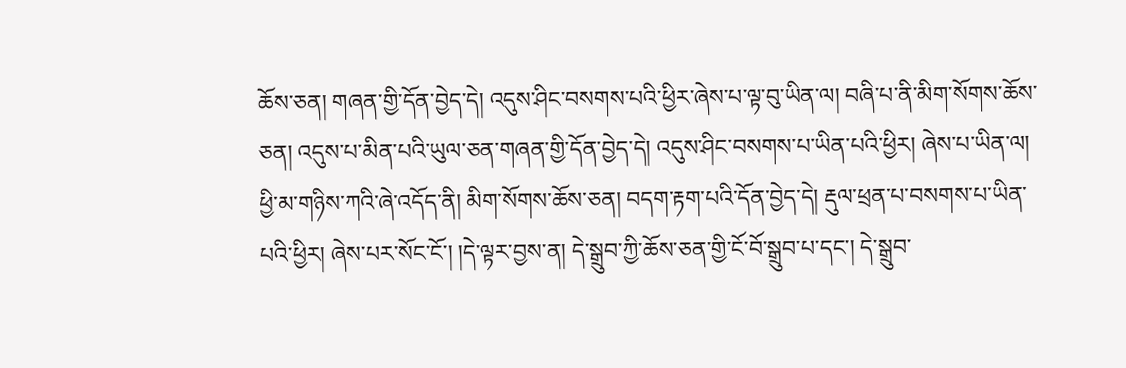ཆོས་ཅན། གཞན་གྱི་དོན་བྱེད་དེ། འདུས་ཤིང་བསགས་པའི་ཕྱིར་ཞེས་པ་ལྟ་བུ་ཡིན་ལ། བཞི་པ་ནི་མིག་སོགས་ཆོས་ཅན། འདུས་པ་མིན་པའི་ཡུལ་ཅན་གཞན་གྱི་དོན་བྱེད་དེ། འདུས་ཤིང་བསགས་པ་ཡིན་པའི་ཕྱིར། ཞེས་པ་ཡིན་ལ། ཕྱི་མ་གཉིས་ཀའི་ཞེ་འདོད་ནི། མིག་སོགས་ཆོས་ཅན། བདག་རྟག་པའི་དོན་བྱེད་དེ། རྡུལ་ཕྲན་པ་བསགས་པ་ཡིན་པའི་ཕྱིར། ཞེས་པར་སོང་ངོ་། །དེ་ལྟར་བྱས་ན། དེ་སྒྲུབ་ཀྱི་ཆོས་ཅན་གྱི་ངོ་བོ་སྒྲུབ་པ་དང་། དེ་སྒྲུབ་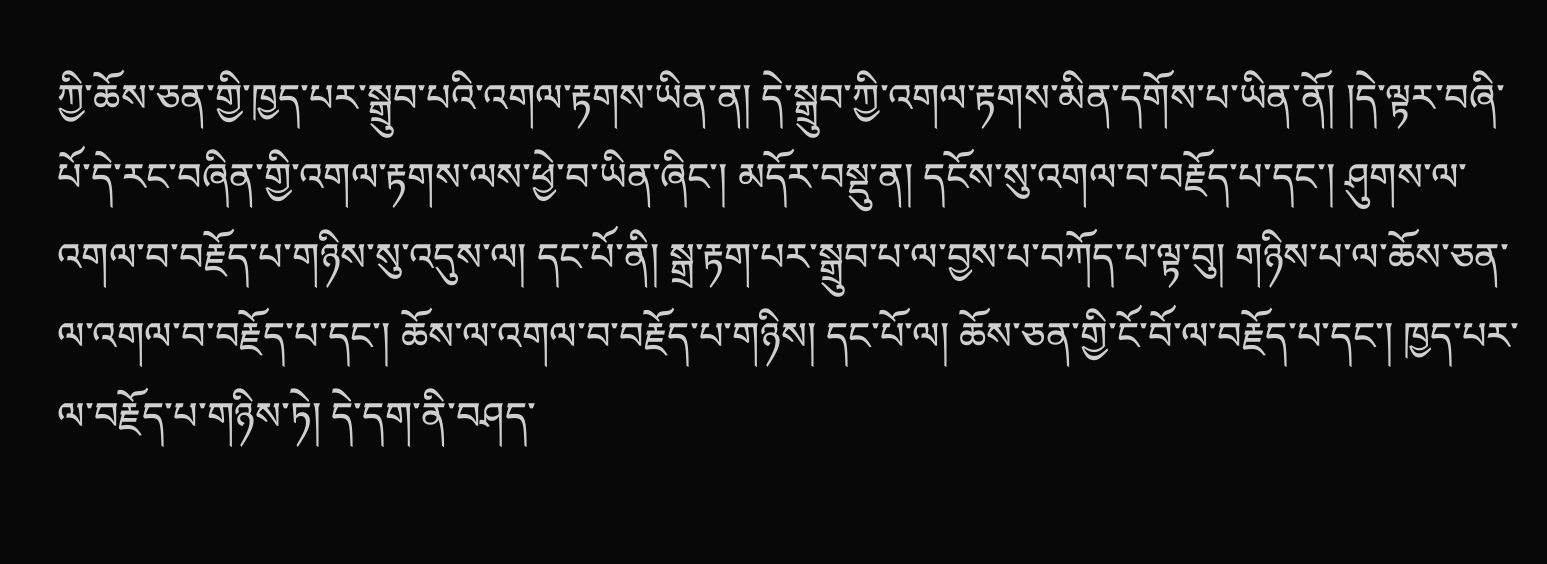ཀྱི་ཆོས་ཅན་གྱི་ཁྱད་པར་སྒྲུབ་པའི་འགལ་རྟགས་ཡིན་ན། དེ་སྒྲུབ་ཀྱི་འགལ་རྟགས་མིན་དགོས་པ་ཡིན་ནོ། །དེ་ལྟར་བཞི་པོ་དེ་རང་བཞིན་གྱི་འགལ་རྟགས་ལས་ཕྱེ་བ་ཡིན་ཞིང་། མདོར་བསྡུ་ན། དངོས་སུ་འགལ་བ་བརྗོད་པ་དང་། ཤུགས་ལ་འགལ་བ་བརྗོད་པ་གཉིས་སུ་འདུས་ལ། དང་པོ་ནི། སྒྲ་རྟག་པར་སྒྲུབ་པ་ལ་བྱས་པ་བཀོད་པ་ལྟ་བུ། གཉིས་པ་ལ་ཆོས་ཅན་ལ་འགལ་བ་བརྗོད་པ་དང་། ཆོས་ལ་འགལ་བ་བརྗོད་པ་གཉིས། དང་པོ་ལ། ཆོས་ཅན་གྱི་ངོ་བོ་ལ་བརྗོད་པ་དང་། ཁྱད་པར་ལ་བརྗོད་པ་གཉིས་ཏེ། དེ་དག་ནི་བཤད་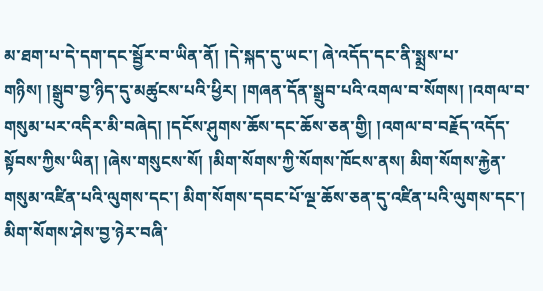མ་ཐག་པ་དེ་དག་དང་སྦྱོར་བ་ཡིན་ནོ། །དེ་སྐད་དུ་ཡང་། ཞེ་འདོད་དང་ནི་སྨྲས་པ་གཉིས། །སྒྲུབ་བྱ་ཉིད་དུ་མཚུངས་པའི་ཕྱིར། །གཞན་དོན་སྒྲུབ་པའི་འགལ་བ་སོགས། །འགལ་བ་གསུམ་པར་འདིར་མི་བཞེད། །དངོས་ཤུགས་ཆོས་དང་ཆོས་ཅན་གྱི། །འགལ་བ་བརྗོད་འདོད་སྟོབས་ཀྱིས་ཡིན། །ཞེས་གསུངས་སོ། །མིག་སོགས་ཀྱི་སོགས་ཁོངས་ནས། མིག་སོགས་རྐྱེན་གསུམ་འཛིན་པའི་ལུགས་དང་། མིག་སོགས་དབང་པོ་ལྔ་ཆོས་ཅན་དུ་འཛིན་པའི་ལུགས་དང་། མིག་སོགས་ཤེས་བྱ་ཉེར་བཞི་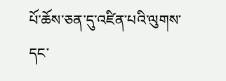པོ་ཆོས་ཅན་དུ་འཛིན་པའི་ལུགས་དང་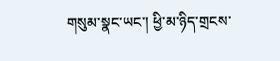གསུམ་སྣང་ཡང་། ཕྱི་མ་ཉིད་གྲངས་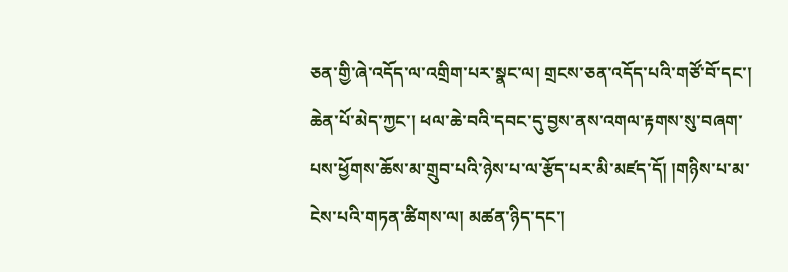ཅན་གྱི་ཞེ་འདོད་ལ་འགྲིག་པར་སྣང་ལ། གྲངས་ཅན་འདོད་པའི་གཙོ་བོ་དང་། ཆེན་པོ་མེད་ཀྱང་། ཕལ་ཆེ་བའི་དབང་དུ་བྱས་ནས་འགལ་རྟགས་སུ་བཞག་པས་ཕྱོགས་ཆོས་མ་གྲུབ་པའི་ཉེས་པ་ལ་རྩོད་པར་མི་མཛད་དོ། །གཉིས་པ་མ་ངེས་པའི་གཏན་ཚིགས་ལ། མཚན་ཉིད་དང་།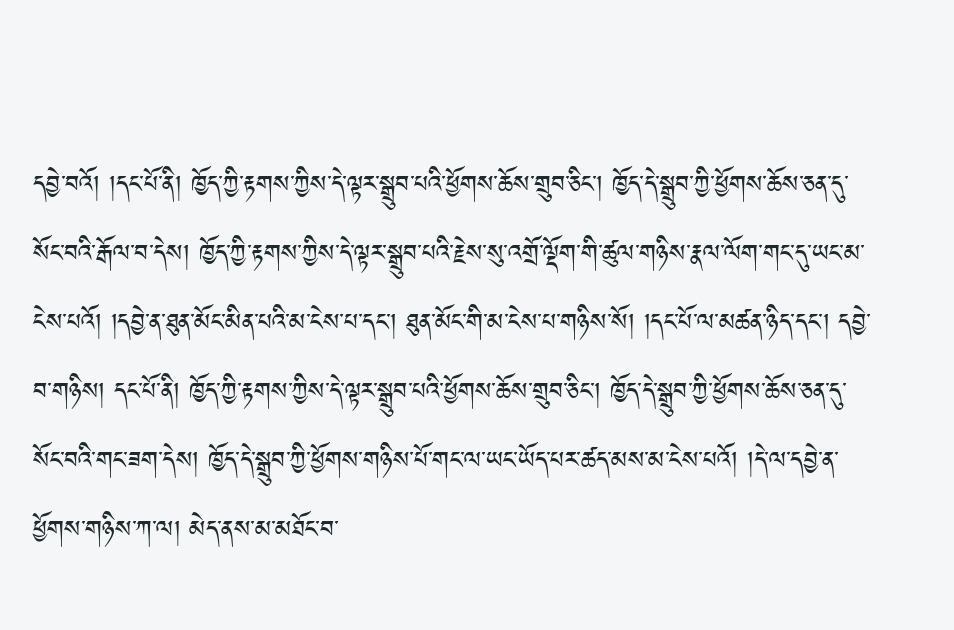དབྱེ་བའོ། །དང་པོ་ནི། ཁྱོད་ཀྱི་རྟགས་ཀྱིས་དེ་ལྟར་སྒྲུབ་པའི་ཕྱོགས་ཆོས་གྲུབ་ཅིང་། ཁྱོད་དེ་སྒྲུབ་ཀྱི་ཕྱོགས་ཆོས་ཅན་དུ་སོང་བའི་རྒོལ་བ་དེས། ཁྱོད་ཀྱི་རྟགས་ཀྱིས་དེ་ལྟར་སྒྲུབ་པའི་རྗེས་སུ་འགྲོ་ལྡོག་གི་ཚུལ་གཉིས་རྣལ་ལོག་གང་དུ་ཡང་མ་ངེས་པའོ། །དབྱེ་ན་ཐུན་མོང་མིན་པའི་མ་ངེས་པ་དང་། ཐུན་མོང་གི་མ་ངེས་པ་གཉིས་སོ། །དང་པོ་ལ་མཚན་ཉིད་དང་། དབྱེ་བ་གཉིས། དང་པོ་ནི། ཁྱོད་ཀྱི་རྟགས་ཀྱིས་དེ་ལྟར་སྒྲུབ་པའི་ཕྱོགས་ཆོས་གྲུབ་ཅིང་། ཁྱོད་དེ་སྒྲུབ་ཀྱི་ཕྱོགས་ཆོས་ཅན་དུ་སོང་བའི་གང་ཟག་དེས། ཁྱོད་དེ་སྒྲུབ་ཀྱི་ཕྱོགས་གཉིས་པོ་གང་ལ་ཡང་ཡོད་པར་ཚད་མས་མ་ངེས་པའོ། །དེ་ལ་དབྱེ་ན་ཕྱོགས་གཉིས་ཀ་ལ། མེད་ནས་མ་མཐོང་བ་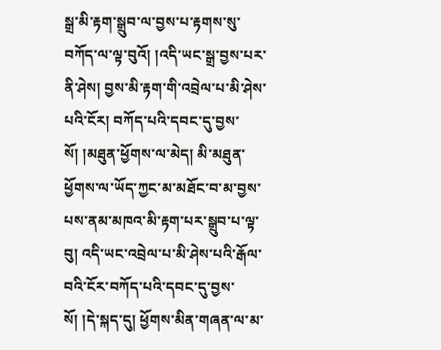སྒྲ་མི་རྟག་སྒྲུབ་ལ་བྱས་པ་རྟགས་སུ་བཀོད་ལ་ལྟ་བུའོ། །འདི་ཡང་སྒྲ་བྱས་པར་ནི་ཤེས། བྱས་མི་རྟག་གི་འབྲེལ་པ་མི་ཤེས་པའི་ངོར། བཀོད་པའི་དབང་དུ་བྱས་སོ། །མཐུན་ཕྱོགས་ལ་མེད། མི་མཐུན་ཕྱོགས་ལ་ཡོད་ཀྱང་མ་མཐོང་བ་མ་བྱས་པས་ནམ་མཁའ་མི་རྟག་པར་སྒྲུབ་པ་ལྟ་བུ། འདི་ཡང་འབྲེལ་པ་མི་ཤེས་པའི་རྒོལ་བའི་ངོར་བཀོད་པའི་དབང་དུ་བྱས་སོ། །དེ་སྐད་དུ། ཕྱོགས་མིན་གཞན་ལ་མ་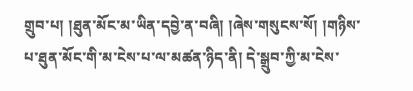གྲུབ་པ། །ཐུན་མོང་མ་ཡིན་དབྱེ་ན་བཞི། །ཞེས་གསུངས་སོ། །གཉིས་པ་ཐུན་མོང་གི་མ་ངེས་པ་ལ་མཚན་ཉིད་ནི། དེ་སྒྲུབ་ཀྱི་མ་ངེས་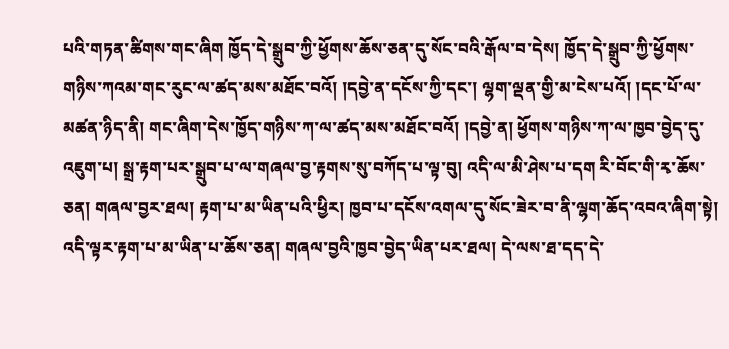པའི་གཏན་ཚིགས་གང་ཞིག ཁྱོད་དེ་སྒྲུབ་ཀྱི་ཕྱོགས་ཆོས་ཅན་དུ་སོང་བའི་རྒོལ་བ་དེས། ཁྱོད་དེ་སྒྲུབ་ཀྱི་ཕྱོགས་གཉིས་ཀའམ་གང་རུང་ལ་ཚད་མས་མཐོང་བའོ། །དབྱེ་ན་དངོས་ཀྱི་དང་། ལྷག་ལྡན་གྱི་མ་ངེས་པའོ། །དང་པོ་ལ་མཚན་ཉིད་ནི། གང་ཞིག་དེས་ཁྱོད་གཉིས་ཀ་ལ་ཚད་མས་མཐོང་བའོ། །དབྱེ་ན། ཕྱོགས་གཉིས་ཀ་ལ་ཁྱབ་བྱེད་དུ་འཇུག་པ། སྒྲ་རྟག་པར་སྒྲུབ་པ་ལ་གཞལ་བྱ་རྟགས་སུ་བཀོད་པ་ལྟ་བུ། འདི་ལ་མི་ཤེས་པ་དག རི་བོང་གི་རྭ་ཆོས་ཅན། གཞལ་བྱར་ཐལ། རྟག་པ་མ་ཡིན་པའི་ཕྱིར། ཁྱབ་པ་དངོས་འགལ་དུ་སོང་ཟེར་བ་ནི་ལྷག་ཆོད་འབའ་ཞིག་སྟེ། འདི་ལྟར་རྟག་པ་མ་ཡིན་པ་ཆོས་ཅན། གཞལ་བྱའི་ཁྱབ་བྱེད་ཡིན་པར་ཐལ། དེ་ལས་ཐ་དད་དེ་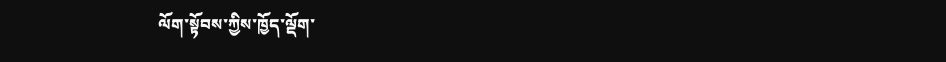ལོག་སྟོབས་ཀྱིས་ཁྱོད་ལྡོག་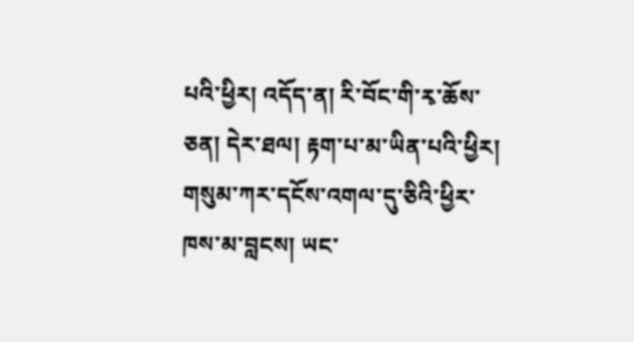པའི་ཕྱིར། འདོད་ན། རི་བོང་གི་རྭ་ཆོས་ཅན། དེར་ཐལ། རྟག་པ་མ་ཡིན་པའི་ཕྱིར། གསུམ་ཀར་དངོས་འགལ་དུ་ཅིའི་ཕྱིར་ཁས་མ་བླངས། ཡང་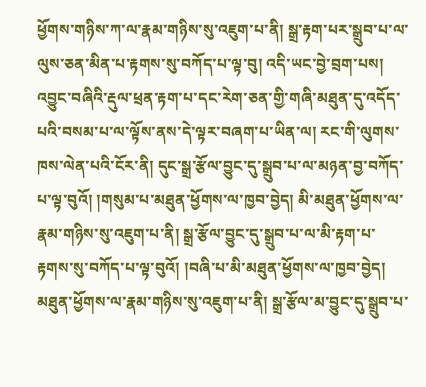ཕྱོགས་གཉིས་ཀ་ལ་རྣམ་གཉིས་སུ་འཇུག་པ་ནི། སྒྲ་རྟག་པར་སྒྲུབ་པ་ལ་ལུས་ཅན་མིན་པ་རྟགས་སུ་བཀོད་པ་ལྟ་བུ། འདི་ཡང་བྱེ་བྲག་པས། འབྱུང་བཞིའི་རྡུལ་ཕྲན་རྟག་པ་དང་རེག་ཅན་གྱི་གཞི་མཐུན་དུ་འདོད་པའི་བསམ་པ་ལ་ལྟོས་ནས་དེ་ལྟར་བཞག་པ་ཡིན་ལ། རང་གི་ལུགས་ཁས་ལེན་པའི་ངོར་ནི། དུང་སྒྲ་རྩོལ་བྱུང་དུ་སྒྲུབ་པ་ལ་མཉན་བྱ་བཀོད་པ་ལྟ་བུའོ། །གསུམ་པ་མཐུན་ཕྱོགས་ལ་ཁྱབ་བྱེད། མི་མཐུན་ཕྱོགས་ལ་རྣམ་གཉིས་སུ་འཇུག་པ་ནི། སྒྲ་རྩོལ་བྱུང་དུ་སྒྲུབ་པ་ལ་མི་རྟག་པ་རྟགས་སུ་བཀོད་པ་ལྟ་བུའོ། །བཞི་པ་མི་མཐུན་ཕྱོགས་ལ་ཁྱབ་བྱེད། མཐུན་ཕྱོགས་ལ་རྣམ་གཉིས་སུ་འཇུག་པ་ནི། སྒྲ་རྩོལ་མ་བྱུང་དུ་སྒྲུབ་པ་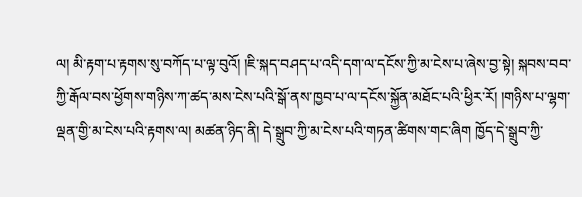ལ། མི་རྟག་པ་རྟགས་སུ་བཀོད་པ་ལྟ་བུའོ། །ཇི་སྐད་བཤད་པ་འདི་དག་ལ་དངོས་ཀྱི་མ་ངེས་པ་ཞེས་བྱ་སྟེ། སྐབས་བབ་ཀྱི་རྒོལ་བས་ཕྱོགས་གཉིས་ཀ་ཚད་མས་ངེས་པའི་སྒོ་ནས་ཁྱབ་པ་ལ་དངོས་སྐྱོན་མཐོང་པའི་ཕྱིར་རོ། །གཉིས་པ་ལྷག་ལྡན་གྱི་མ་ངེས་པའི་རྟགས་ལ། མཚན་ཉིད་ནི། དེ་སྒྲུབ་ཀྱི་མ་ངེས་པའི་གཏན་ཚིགས་གང་ཞིག ཁྱོད་དེ་སྒྲུབ་ཀྱི་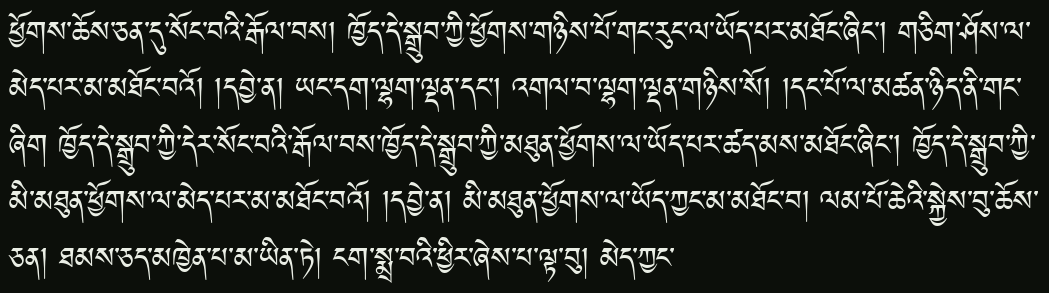ཕྱོགས་ཆོས་ཅན་དུ་སོང་བའི་རྒོལ་བས། ཁྱོད་དེ་སྒྲུབ་ཀྱི་ཕྱོགས་གཉིས་པོ་གང་རུང་ལ་ཡོད་པར་མཐོང་ཞིང་། གཅིག་ཤོས་ལ་མེད་པར་མ་མཐོང་བའོ། །དབྱེ་ན། ཡང་དག་ལྷག་ལྡན་དང་། འགལ་བ་ལྷག་ལྡན་གཉིས་སོ། །དང་པོ་ལ་མཚན་ཉིད་ནི་གང་ཞིག ཁྱོད་དེ་སྒྲུབ་ཀྱི་དེར་སོང་བའི་རྒོལ་བས་ཁྱོད་དེ་སྒྲུབ་ཀྱི་མཐུན་ཕྱོགས་ལ་ཡོད་པར་ཚད་མས་མཐོང་ཞིང་། ཁྱོད་དེ་སྒྲུབ་ཀྱི་མི་མཐུན་ཕྱོགས་ལ་མེད་པར་མ་མཐོང་བའོ། །དབྱེ་ན། མི་མཐུན་ཕྱོགས་ལ་ཡོད་ཀྱང་མ་མཐོང་བ། ལམ་པོ་ཆེའི་སྐྱེས་བུ་ཆོས་ཅན། ཐམས་ཅད་མཁྱེན་པ་མ་ཡིན་ཏེ། ངག་སྨྲ་བའི་ཕྱིར་ཞེས་པ་ལྟ་བུ། མེད་ཀྱང་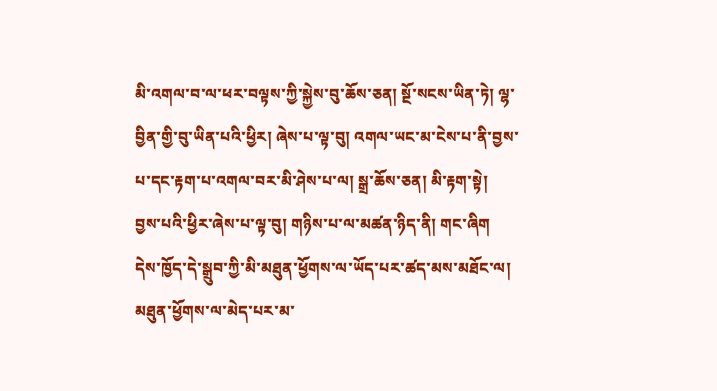མི་འགལ་བ་ལ་ཕར་བལྟས་ཀྱི་སྐྱེས་བུ་ཆོས་ཅན། སྔོ་སངས་ཡིན་ཏེ། ལྷ་བྱིན་གྱི་བུ་ཡིན་པའི་ཕྱིར། ཞེས་པ་ལྟ་བུ། འགལ་ཡང་མ་ངེས་པ་ནི་བྱས་པ་དང་རྟག་པ་འགལ་བར་མི་ཤེས་པ་ལ། སྒྲ་ཆོས་ཅན། མི་རྟག་སྟེ། བྱས་པའི་ཕྱིར་ཞེས་པ་ལྟ་བུ། གཉིས་པ་ལ་མཚན་ཉིད་ནི། གང་ཞིག དེས་ཁྱོད་དེ་སྒྲུབ་ཀྱི་མི་མཐུན་ཕྱོགས་ལ་ཡོད་པར་ཚད་མས་མཐོང་ལ། མཐུན་ཕྱོགས་ལ་མེད་པར་མ་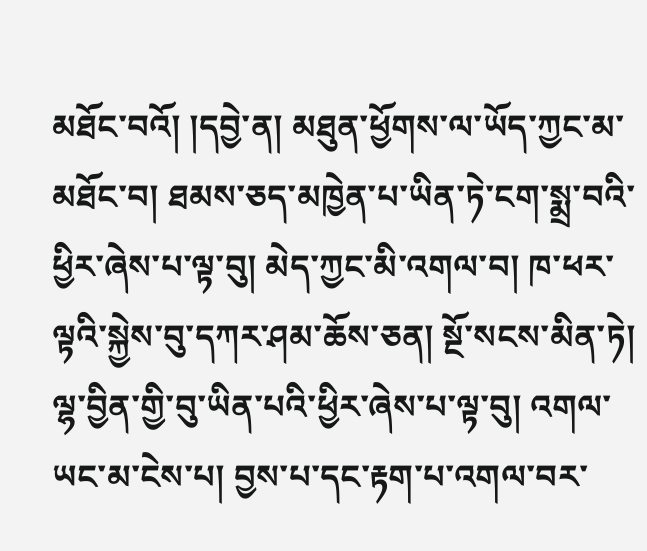མཐོང་བའོ། །དབྱེ་ན། མཐུན་ཕྱོགས་ལ་ཡོད་ཀྱང་མ་མཐོང་བ། ཐམས་ཅད་མཁྱེན་པ་ཡིན་ཏེ་ངག་སྨྲ་བའི་ཕྱིར་ཞེས་པ་ལྟ་བུ། མེད་ཀྱང་མི་འགལ་བ། ཁ་ཕར་ལྟའི་སྐྱེས་བུ་དཀར་ཤམ་ཆོས་ཅན། སྔོ་སངས་མིན་ཏེ། ལྷ་བྱིན་གྱི་བུ་ཡིན་པའི་ཕྱིར་ཞེས་པ་ལྟ་བུ། འགལ་ཡང་མ་ངེས་པ། བྱས་པ་དང་རྟག་པ་འགལ་བར་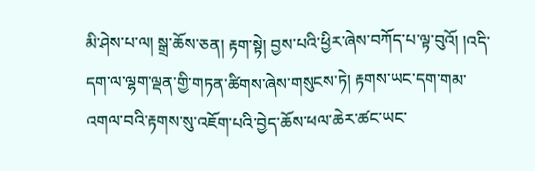མི་ཤེས་པ་ལ། སྒྲ་ཆོས་ཅན། རྟག་སྟེ། བྱས་པའི་ཕྱིར་ཞེས་བཀོད་པ་ལྟ་བུའོ། །འདི་དག་ལ་ལྷག་ལྡན་གྱི་གཏན་ཚིགས་ཞེས་གསུངས་ཏེ། རྟགས་ཡང་དག་གམ་འགལ་བའི་རྟགས་སུ་འཇོག་པའི་བྱེད་ཆོས་ཕལ་ཆེར་ཚང་ཡང་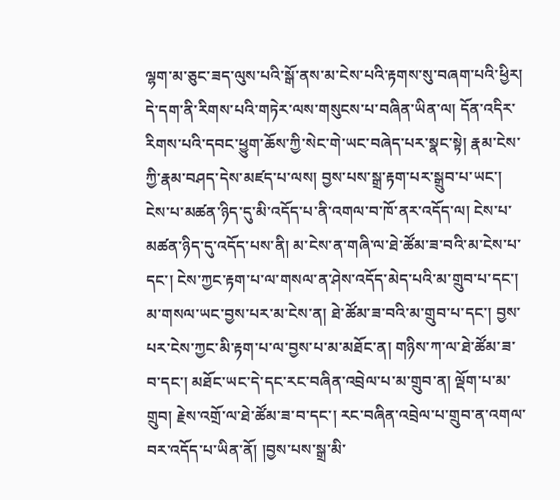ལྷག་མ་ཅུང་ཟད་ལུས་པའི་སྒོ་ནས་མ་ངེས་པའི་རྟགས་སུ་བཞག་པའི་ཕྱིར། དེ་དག་ནི་རིགས་པའི་གཏེར་ལས་གསུངས་པ་བཞིན་ཡིན་ལ། དོན་འདིར་རིགས་པའི་དབང་ཕྱུག་ཆོས་ཀྱི་སེང་གེ་ཡང་བཞེད་པར་སྣང་སྟེ། རྣམ་ངེས་ཀྱི་རྣམ་བཤད་དེས་མཛད་པ་ལས། བྱས་པས་སྒྲ་རྟག་པར་སྒྲུབ་པ་ཡང་། ངེས་པ་མཚན་ཉིད་དུ་མི་འདོད་པ་ནི་འགལ་བ་ཁོ་ནར་འདོད་ལ། ངེས་པ་མཚན་ཉིད་དུ་འདོད་པས་ནི། མ་ངེས་ན་གཞི་ལ་ཐེ་ཚོམ་ཟ་བའི་མ་ངེས་པ་དང་། ངེས་ཀྱང་རྟག་པ་ལ་གསལ་ན་ཤེས་འདོད་མེད་པའི་མ་གྲུབ་པ་དང་། མ་གསལ་ཡང་བྱས་པར་མ་ངེས་ན། ཐེ་ཚོམ་ཟ་བའི་མ་གྲུབ་པ་དང་། བྱས་པར་ངེས་ཀྱང་མི་རྟག་པ་ལ་བྱས་པ་མ་མཐོང་ན། གཉིས་ཀ་ལ་ཐེ་ཚོམ་ཟ་བ་དང་། མཐོང་ཡང་དེ་དང་རང་བཞིན་འབྲེལ་པ་མ་གྲུབ་ན། ལྡོག་པ་མ་གྲུབ། རྗེས་འགྲོ་ལ་ཐེ་ཚོམ་ཟ་བ་དང་། རང་བཞིན་འབྲེལ་པ་གྲུབ་ན་འགལ་བར་འདོད་པ་ཡིན་ནོ། །བྱས་པས་སྒྲ་མི་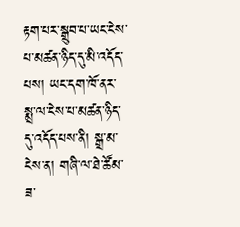རྟག་པར་སྒྲུབ་པ་ཡང་ངེས་པ་མཚན་ཉིད་དུ་མི་འདོད་པས། ཡང་དག་ཁོ་ནར་སྨྲ་ལ་ངེས་པ་མཚན་ཉིད་དུ་འདོད་པས་ནི། སྒྲ་མ་ངེས་ན། གཞི་ལ་ཐེ་ཚོམ་ཟ་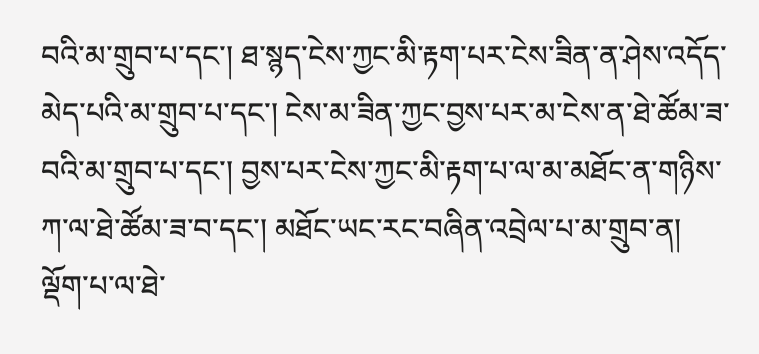བའི་མ་གྲུབ་པ་དང་། ཐ་སྙད་ངེས་ཀྱང་མི་རྟག་པར་ངེས་ཟིན་ན་ཤེས་འདོད་མེད་པའི་མ་གྲུབ་པ་དང་། ངེས་མ་ཟིན་ཀྱང་བྱས་པར་མ་ངེས་ན་ཐེ་ཚོམ་ཟ་བའི་མ་གྲུབ་པ་དང་། བྱས་པར་ངེས་ཀྱང་མི་རྟག་པ་ལ་མ་མཐོང་ན་གཉིས་ཀ་ལ་ཐེ་ཚོམ་ཟ་བ་དང་། མཐོང་ཡང་རང་བཞིན་འབྲེལ་པ་མ་གྲུབ་ན། ལྡོག་པ་ལ་ཐེ་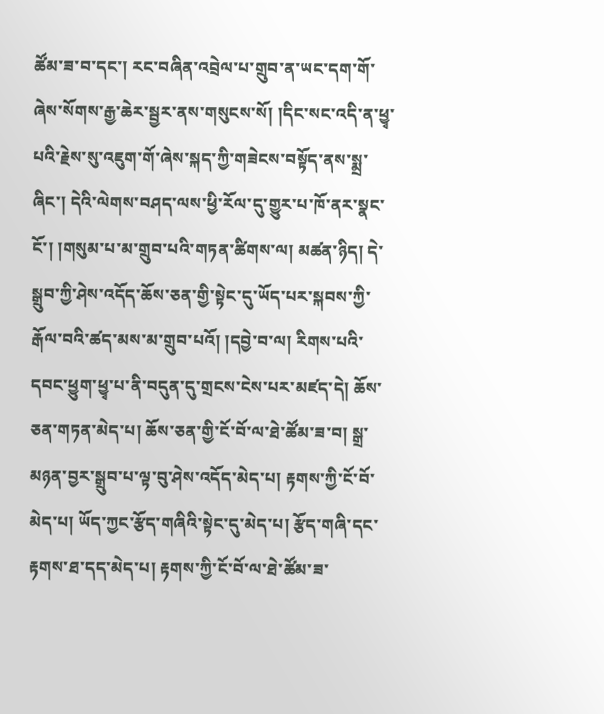ཚོམ་ཟ་བ་དང་། རང་བཞིན་འབྲེལ་པ་གྲུབ་ན་ཡང་དག་གོ་ཞེས་སོགས་རྒྱ་ཆེར་སྦྱར་ནས་གསུངས་སོ། །དིང་སང་འདི་ན་ཕྱྭ་པའི་རྗེས་སུ་འཇུག་གོ་ཞེས་སྐད་ཀྱི་གཟེངས་བསྟོད་ནས་སྨྲ་ཞིང་། དེའི་ལེགས་བཤད་ལས་ཕྱི་རོལ་དུ་གྱུར་པ་ཁོ་ནར་སྣང་ངོ་། །གསུམ་པ་མ་གྲུབ་པའི་གཏན་ཚིགས་ལ། མཚན་ཉིད། དེ་སྒྲུབ་ཀྱི་ཤེས་འདོད་ཆོས་ཅན་གྱི་སྟེང་དུ་ཡོད་པར་སྐབས་ཀྱི་རྒོལ་བའི་ཚད་མས་མ་གྲུབ་པའོ། །དབྱེ་བ་ལ། རིགས་པའི་དབང་ཕྱུག་ཕྱྭ་པ་ནི་བདུན་དུ་གྲངས་ངེས་པར་མཛད་དེ། ཆོས་ཅན་གཏན་མེད་པ། ཆོས་ཅན་གྱི་ངོ་བོ་ལ་ཐེ་ཚོམ་ཟ་བ། སྒྲ་མཉན་བྱར་སྒྲུབ་པ་ལྟ་བུ་ཤེས་འདོད་མེད་པ། རྟགས་ཀྱི་ངོ་བོ་མེད་པ། ཡོད་ཀྱང་རྩོད་གཞིའི་སྟེང་དུ་མེད་པ། རྩོད་གཞི་དང་རྟགས་ཐ་དད་མེད་པ། རྟགས་ཀྱི་ངོ་བོ་ལ་ཐེ་ཚོམ་ཟ་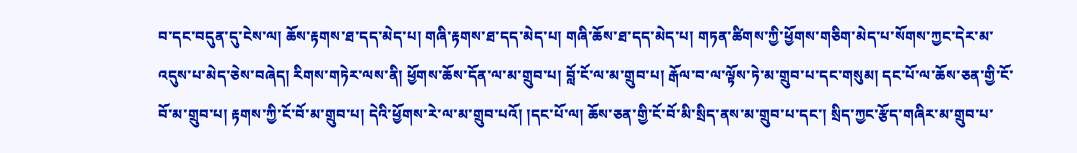བ་དང་བདུན་དུ་ངེས་ལ། ཆོས་རྟགས་ཐ་དད་མེད་པ། གཞི་རྟགས་ཐ་དད་མེད་པ། གཞི་ཆོས་ཐ་དད་མེད་པ། གཏན་ཚིགས་ཀྱི་ཕྱོགས་གཅིག་མེད་པ་སོགས་ཀྱང་དེར་མ་འདུས་པ་མེད་ཅེས་བཞེད། རིགས་གཏེར་ལས་ནི། ཕྱོགས་ཆོས་དོན་ལ་མ་གྲུབ་པ། བློ་ངོ་ལ་མ་གྲུབ་པ། རྒོལ་བ་ལ་ལྟོས་ཏེ་མ་གྲུབ་པ་དང་གསུམ། དང་པོ་ལ་ཆོས་ཅན་གྱི་ངོ་བོ་མ་གྲུབ་པ། རྟགས་ཀྱི་ངོ་བོ་མ་གྲུབ་པ། དེའི་ཕྱོགས་རེ་ལ་མ་གྲུབ་པའོ། །དང་པོ་ལ། ཆོས་ཅན་གྱི་ངོ་བོ་མི་སྲིད་ནས་མ་གྲུབ་པ་དང་། སྲིད་ཀྱང་རྩོད་གཞིར་མ་གྲུབ་པ་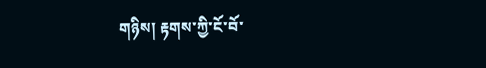གཉིས། རྟགས་ཀྱི་ངོ་བོ་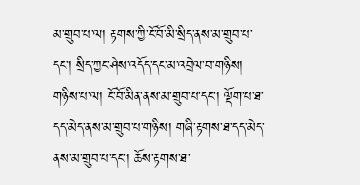མ་གྲུབ་པ་ལ། རྟགས་ཀྱི་ངོ་བོ་མི་སྲིད་ནས་མ་གྲུབ་པ་དང་། སྲིད་ཀྱང་ཤེས་འདོད་དང་མ་འབྲེལ་བ་གཉིས། གཉིས་པ་ལ། ངོ་བོ་མིན་ནས་མ་གྲུབ་པ་དང་། ལྡོག་པ་ཐ་དད་མེད་ནས་མ་གྲུབ་པ་གཉིས། གཞི་རྟགས་ཐ་དད་མེད་ནས་མ་གྲུབ་པ་དང་། ཆོས་རྟགས་ཐ་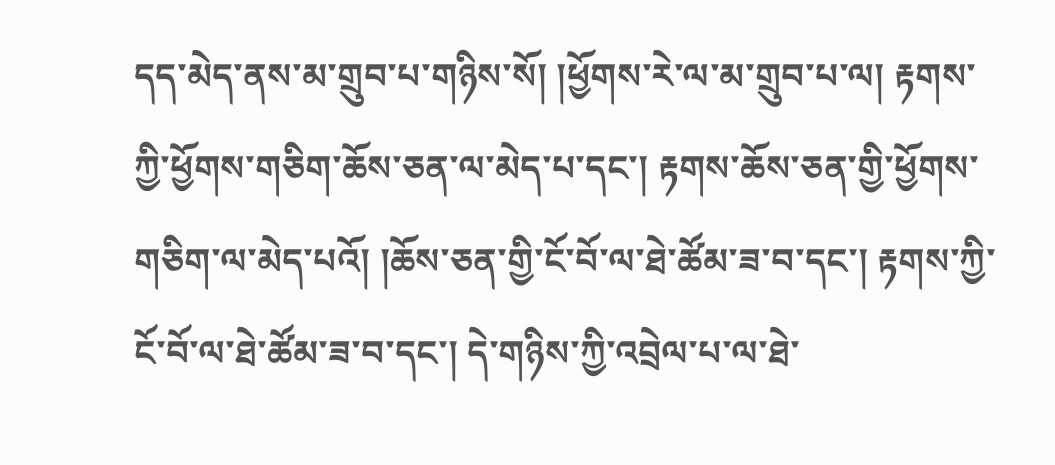དད་མེད་ནས་མ་གྲུབ་པ་གཉིས་སོ། །ཕྱོགས་རེ་ལ་མ་གྲུབ་པ་ལ། རྟགས་ཀྱི་ཕྱོགས་གཅིག་ཆོས་ཅན་ལ་མེད་པ་དང་། རྟགས་ཆོས་ཅན་གྱི་ཕྱོགས་གཅིག་ལ་མེད་པའོ། །ཆོས་ཅན་གྱི་ངོ་བོ་ལ་ཐེ་ཚོམ་ཟ་བ་དང་། རྟགས་ཀྱི་ངོ་བོ་ལ་ཐེ་ཚོམ་ཟ་བ་དང་། དེ་གཉིས་ཀྱི་འབྲེལ་པ་ལ་ཐེ་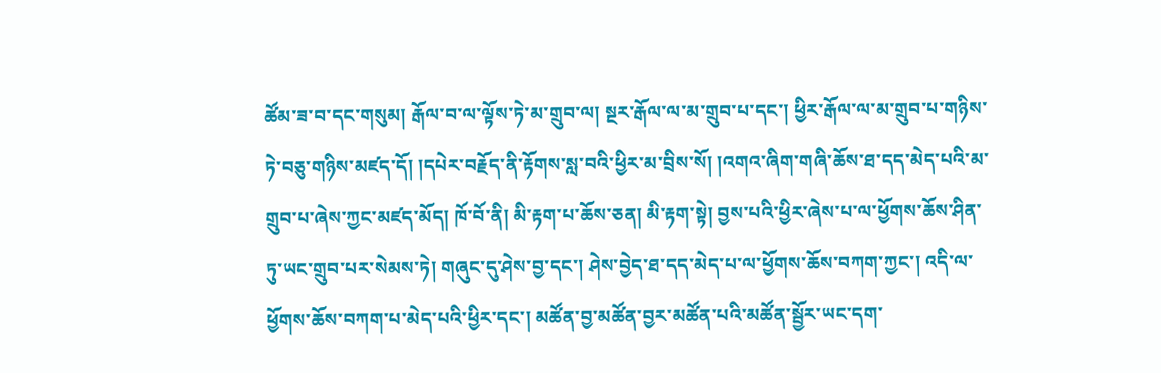ཚོམ་ཟ་བ་དང་གསུམ། རྒོལ་བ་ལ་ལྟོས་ཏེ་མ་གྲུབ་ལ། སྔར་རྒོལ་ལ་མ་གྲུབ་པ་དང་། ཕྱིར་རྒོལ་ལ་མ་གྲུབ་པ་གཉིས་ཏེ་བཅུ་གཉིས་མཛད་དོ། །དཔེར་བརྗོད་ནི་རྟོགས་སླ་བའི་ཕྱིར་མ་བྲིས་སོ། །འགའ་ཞིག་གཞི་ཆོས་ཐ་དད་མེད་པའི་མ་གྲུབ་པ་ཞེས་ཀྱང་མཛད་མོད། ཁོ་བོ་ནི། མི་རྟག་པ་ཆོས་ཅན། མི་རྟག་སྟེ། བྱས་པའི་ཕྱིར་ཞེས་པ་ལ་ཕྱོགས་ཆོས་ཤིན་ཏུ་ཡང་གྲུབ་པར་སེམས་ཏེ། གཞུང་དུ་ཤེས་བྱ་དང་། ཤེས་བྱེད་ཐ་དད་མེད་པ་ལ་ཕྱོགས་ཆོས་བཀག་ཀྱང་། འདི་ལ་ཕྱོགས་ཆོས་བཀག་པ་མེད་པའི་ཕྱིར་དང་། མཚོན་བྱ་མཚོན་བྱར་མཚོན་པའི་མཚོན་སྦྱོར་ཡང་དག་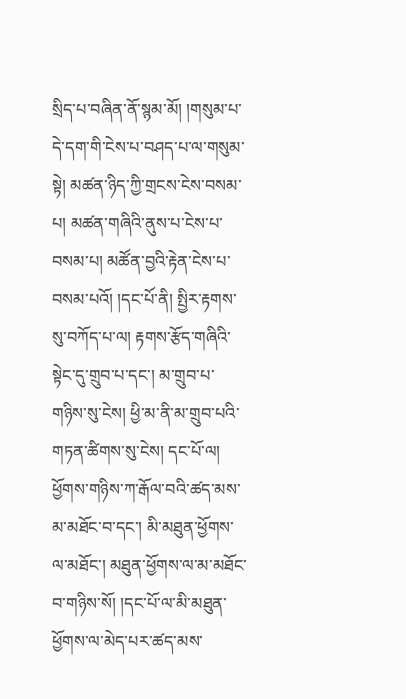སྲིད་པ་བཞིན་ནོ་སྙམ་མོ། །གསུམ་པ་དེ་དག་གི་ངེས་པ་བཤད་པ་ལ་གསུམ་སྟེ། མཚན་ཉིད་ཀྱི་གྲངས་ངེས་བསམ་པ། མཚན་གཞིའི་ནུས་པ་ངེས་པ་བསམ་པ། མཚོན་བྱའི་རྟེན་ངེས་པ་བསམ་པའོ། །དང་པོ་ནི། སྤྱིར་རྟགས་སུ་བཀོད་པ་ལ། རྟགས་རྩོད་གཞིའི་སྟེང་དུ་གྲུབ་པ་དང་། མ་གྲུབ་པ་གཉིས་སུ་ངེས། ཕྱི་མ་ནི་མ་གྲུབ་པའི་གཏན་ཚིགས་སུ་ངེས། དང་པོ་ལ། ཕྱོགས་གཉིས་ཀ་རྒོལ་བའི་ཚད་མས་མ་མཐོང་བ་དང་། མི་མཐུན་ཕྱོགས་ལ་མཐོང་། མཐུན་ཕྱོགས་ལ་མ་མཐོང་བ་གཉིས་སོ། །དང་པོ་ལ་མི་མཐུན་ཕྱོགས་ལ་མེད་པར་ཚད་མས་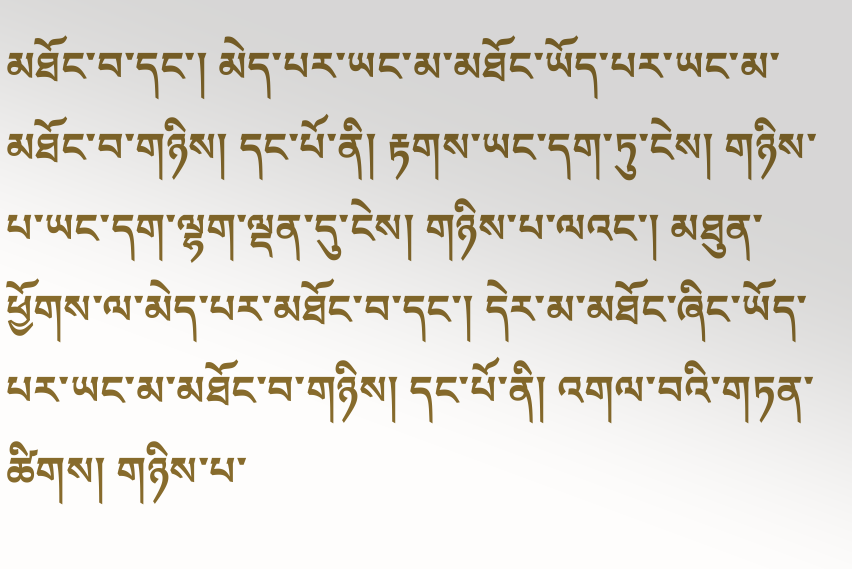མཐོང་བ་དང་། མེད་པར་ཡང་མ་མཐོང་ཡོད་པར་ཡང་མ་མཐོང་བ་གཉིས། དང་པོ་ནི། རྟགས་ཡང་དག་ཏུ་ངེས། གཉིས་པ་ཡང་དག་ལྷག་ལྡན་དུ་ངེས། གཉིས་པ་ལའང་། མཐུན་ཕྱོགས་ལ་མེད་པར་མཐོང་བ་དང་། དེར་མ་མཐོང་ཞིང་ཡོད་པར་ཡང་མ་མཐོང་བ་གཉིས། དང་པོ་ནི། འགལ་བའི་གཏན་ཚིགས། གཉིས་པ་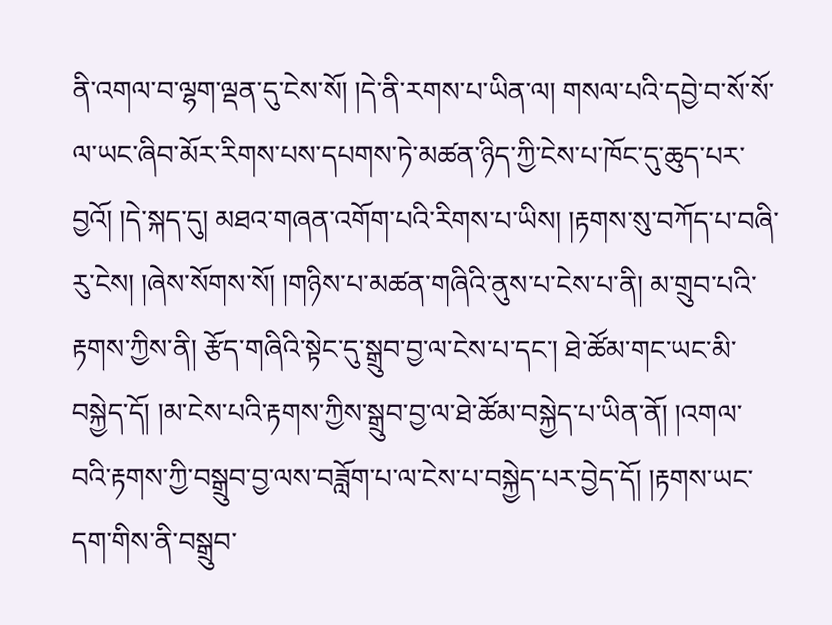ནི་འགལ་བ་ལྷག་ལྡན་དུ་ངེས་སོ། །དེ་ནི་རགས་པ་ཡིན་ལ། གསལ་པའི་དབྱེ་བ་སོ་སོ་ལ་ཡང་ཞིབ་མོར་རིགས་པས་དཔགས་ཏེ་མཚན་ཉིད་ཀྱི་ངེས་པ་ཁོང་དུ་ཆུད་པར་བྱའོ། །དེ་སྐད་དུ། མཐའ་གཞན་འགོག་པའི་རིགས་པ་ཡིས། །རྟགས་སུ་བཀོད་པ་བཞི་རུ་ངེས། །ཞེས་སོགས་སོ། །གཉིས་པ་མཚན་གཞིའི་ནུས་པ་ངེས་པ་ནི། མ་གྲུབ་པའི་རྟགས་ཀྱིས་ནི། རྩོད་གཞིའི་སྟེང་དུ་སྒྲུབ་བྱ་ལ་ངེས་པ་དང་། ཐེ་ཚོམ་གང་ཡང་མི་བསྐྱེད་དོ། །མ་ངེས་པའི་རྟགས་ཀྱིས་སྒྲུབ་བྱ་ལ་ཐེ་ཚོམ་བསྐྱེད་པ་ཡིན་ནོ། །འགལ་བའི་རྟགས་ཀྱི་བསྒྲུབ་བྱ་ལས་བཟློག་པ་ལ་ངེས་པ་བསྐྱེད་པར་བྱེད་དོ། །རྟགས་ཡང་དག་གིས་ནི་བསྒྲུབ་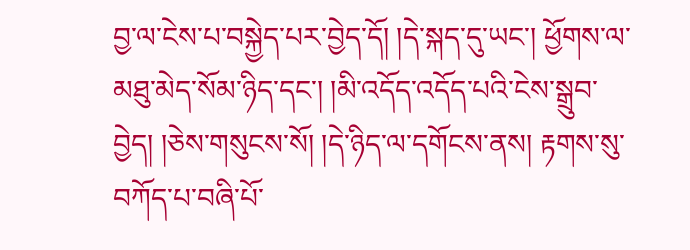བྱ་ལ་ངེས་པ་བསྐྱེད་པར་བྱེད་དོ། །དེ་སྐད་དུ་ཡང་། ཕྱོགས་ལ་མཐུ་མེད་སོམ་ཉིད་དང་། །མི་འདོད་འདོད་པའི་ངེས་སྒྲུབ་བྱེད། །ཅེས་གསུངས་སོ། །དེ་ཉིད་ལ་དགོངས་ནས། རྟགས་སུ་བཀོད་པ་བཞི་པོ་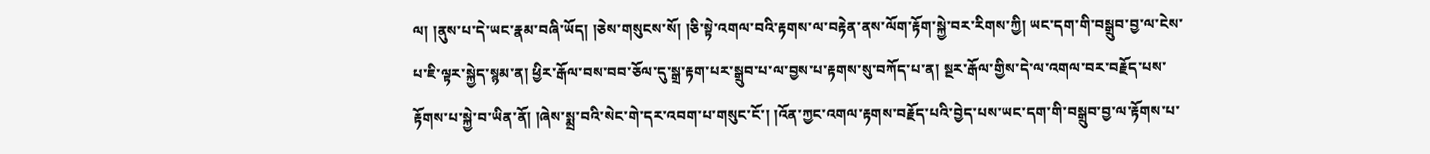ལ། །ནུས་པ་དེ་ཡང་རྣམ་བཞི་ཡོད། །ཅེས་གསུངས་སོ། །ཅི་སྟེ་འགལ་བའི་རྟགས་ལ་བརྟེན་ནས་ལོག་རྟོག་སྐྱེ་བར་རིགས་ཀྱི། ཡང་དག་གི་བསྒྲུབ་བྱ་ལ་ངེས་པ་ཇི་ལྟར་སྐྱེད་སྙམ་ན། ཕྱིར་རྒོལ་བས་བབ་ཅོལ་དུ་སྒྲ་རྟག་པར་སྒྲུབ་པ་ལ་བྱས་པ་རྟགས་སུ་བཀོད་པ་ན། སྔར་རྒོལ་གྱིས་དེ་ལ་འགལ་བར་བརྗོད་པས་རྟོགས་པ་སྐྱེ་བ་ཡིན་ནོ། །ཞེས་སྨྲ་བའི་སེང་གེ་དར་འབག་པ་གསུང་ངོ་། །འོན་ཀྱང་འགལ་རྟགས་བརྗོད་པའི་བྱེད་པས་ཡང་དག་གི་བསྒྲུབ་བྱ་ལ་རྟོགས་པ་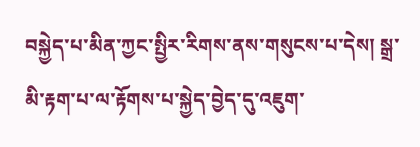བསྐྱེད་པ་མིན་ཀྱང་སྤྱིར་རིགས་ནས་གསུངས་པ་དེས། སྒྲ་མི་རྟག་པ་ལ་རྟོགས་པ་སྐྱེད་བྱེད་དུ་འཇུག་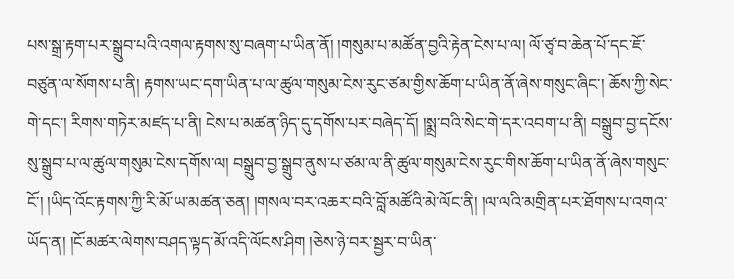པས་སྒྲ་རྟག་པར་སྒྲུབ་པའི་འགལ་རྟགས་སུ་བཞག་པ་ཡིན་ནོ། །གསུམ་པ་མཚོན་བྱའི་རྟེན་ངེས་པ་ལ། ལོ་ཙྭ་བ་ཆེན་པོ་དང་ཇོ་བཙུན་ལ་སོགས་པ་ནི། རྟགས་ཡང་དག་ཡིན་པ་ལ་ཚུལ་གསུམ་ངེས་རུང་ཙམ་གྱིས་ཆོག་པ་ཡིན་ནོ་ཞེས་གསུང་ཞིང་། ཆོས་ཀྱི་སེང་གེ་དང་། རིགས་གཏེར་མཛད་པ་ནི། ངེས་པ་མཚན་ཉིད་དུ་དགོས་པར་བཞེད་དོ། །སྨྲ་བའི་སེང་གེ་དར་འབག་པ་ནི། བསྒྲུབ་བྱ་དངོས་སུ་སྒྲུབ་པ་ལ་ཚུལ་གསུམ་ངེས་དགོས་ལ། བསྒྲུབ་བྱ་སྒྲུབ་ནུས་པ་ཙམ་ལ་ནི་ཚུལ་གསུམ་ངེས་རུང་གིས་ཆོག་པ་ཡིན་ནོ་ཞེས་གསུང་ངོ་། །ཡིད་འོང་རྟགས་ཀྱི་རི་མོ་ཡ་མཚན་ཅན། །གསལ་བར་འཆར་བའི་བློ་མཚོའི་མེ་ལོང་ནི། །ལ་ལའི་མགྲིན་པར་ཐོགས་པ་འགའ་ཡོད་ན། །ངོ་མཚར་ལེགས་བཤད་ལྟད་མོ་འདི་ལོངས་ཤིག །ཅེས་ཉེ་བར་སྦྱར་བ་ཡིན་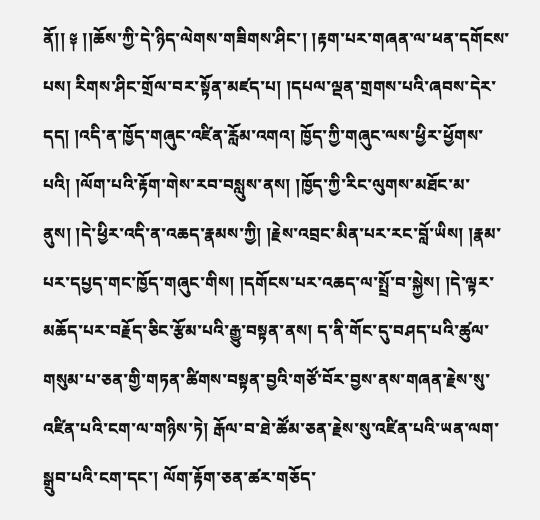ནོ།། ༈ །།ཆོས་ཀྱི་དེ་ཉིད་ལེགས་གཟིགས་ཤིང་། །རྟག་པར་གཞན་ལ་ཕན་དགོངས་པས། རིགས་ཤིང་གྲོལ་བར་སྟོན་མཛད་པ། །དཔལ་ལྡན་གྲགས་པའི་ཞབས་དེར་དད། །འདི་ན་ཁྱོད་གཞུང་འཛིན་རློམ་འགའ། ཁྱོད་ཀྱི་གཞུང་ལས་ཕྱིར་ཕྱོགས་པའི། །ལོག་པའི་རྟོག་གེས་རབ་བསླུས་ནས། །ཁྱོད་ཀྱི་རིང་ལུགས་མཐོང་མ་ནུས། །དེ་ཕྱིར་འདི་ན་འཆད་རྣམས་ཀྱི། །རྗེས་འབྲང་མིན་པར་རང་བློ་ཡིས། །རྣམ་པར་དཔྱད་གང་ཁྱོད་གཞུང་གིས། །དགོངས་པར་འཆད་ལ་སྤྲོ་བ་སྐྱེས། །དེ་ལྟར་མཆོད་པར་བརྗོད་ཅིང་རྩོམ་པའི་རྒྱུ་བསྟན་ནས། ད་ནི་གོང་དུ་བཤད་པའི་ཚུལ་གསུམ་པ་ཅན་གྱི་གཏན་ཚིགས་བསྟན་བྱའི་གཙོ་བོར་བྱས་ནས་གཞན་རྗེས་སུ་འཛིན་པའི་ངག་ལ་གཉིས་ཏེ། རྒོལ་བ་ཐེ་ཚོམ་ཅན་རྗེས་སུ་འཛིན་པའི་ཡན་ལག་སྒྲུབ་པའི་ངག་དང་། ལོག་རྟོག་ཅན་ཚར་གཅོད་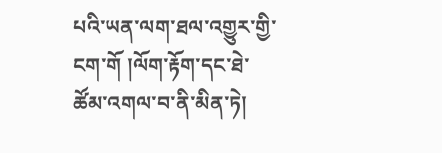པའི་ཡན་ལག་ཐལ་འགྱུར་གྱི་ངག་གོ །ལོག་རྟོག་དང་ཐེ་ཚོམ་འགལ་བ་ནི་མིན་ཏེ།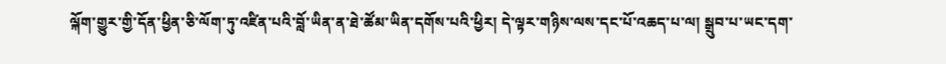ལྐོག་གྱུར་གྱི་དོན་ཕྱིན་ཅི་ལོག་ཏུ་འཛིན་པའི་བློ་ཡིན་ན་ཐེ་ཚོམ་ཡིན་དགོས་པའི་ཕྱིར། དེ་ལྟར་གཉིས་ལས་དང་པོ་འཆད་པ་ལ། སྒྲུབ་པ་ཡང་དག་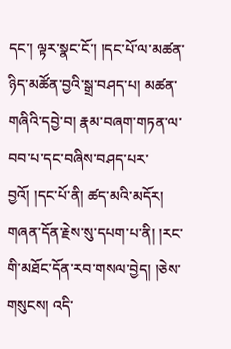དང་། ལྟར་སྣང་ངོ་། །དང་པོ་ལ་མཚན་ཉིད་མཚོན་བྱའི་སྒྲ་བཤད་པ། མཚན་གཞིའི་དབྱེ་བ། རྣམ་བཞག་གཏན་ལ་བབ་པ་དང་བཞིས་བཤད་པར་བྱའོ། །དང་པོ་ནི། ཚད་མའི་མདོར། གཞན་དོན་རྗེས་སུ་དཔག་པ་ནི། །རང་གི་མཐོང་དོན་རབ་གསལ་བྱེད། །ཅེས་གསུངས། འདི་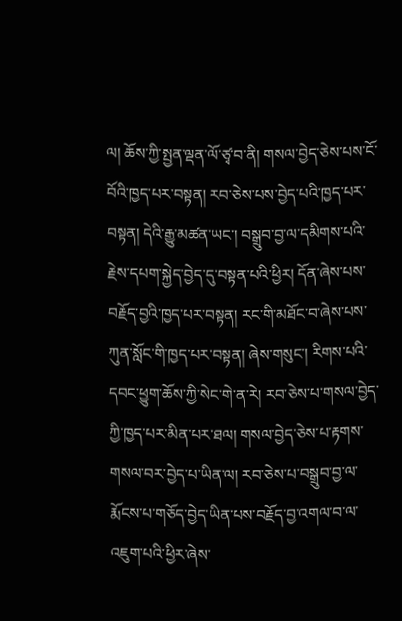ལ། ཆོས་ཀྱི་སྤྱན་ལྡན་ལོ་ཙྭ་བ་ནི། གསལ་བྱེད་ཅེས་པས་ངོ་བོའི་ཁྱད་པར་བསྟན། རབ་ཅེས་པས་བྱེད་པའི་ཁྱད་པར་བསྟན། དེའི་རྒྱུ་མཚན་ཡང་། བསྒྲུབ་བྱ་ལ་དམིགས་པའི་རྗེས་དཔག་སྐྱེད་བྱེད་དུ་བསྟན་པའི་ཕྱིར། དོན་ཞེས་པས་བརྗོད་བྱའི་ཁྱད་པར་བསྟན། རང་གི་མཐོང་བ་ཞེས་པས་ཀུན་སློང་གི་ཁྱད་པར་བསྟན། ཞེས་གསུང་། རིགས་པའི་དབང་ཕྱུག་ཆོས་ཀྱི་སེང་གེ་ན་རེ། རབ་ཅེས་པ་གསལ་བྱེད་ཀྱི་ཁྱད་པར་མིན་པར་ཐལ། གསལ་བྱེད་ཅེས་པ་རྟགས་གསལ་བར་བྱེད་པ་ཡིན་ལ། རབ་ཅེས་པ་བསྒྲུབ་བྱ་ལ་རྨོངས་པ་གཅོད་བྱེད་ཡིན་པས་བརྗོད་བྱ་འགལ་བ་ལ་འཇུག་པའི་ཕྱིར་ཞེས་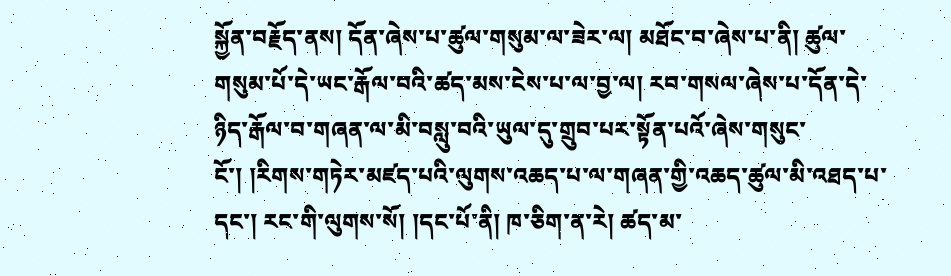སྐྱོན་བརྗོད་ནས། དོན་ཞེས་པ་ཚུལ་གསུམ་ལ་ཟེར་ལ། མཐོང་བ་ཞེས་པ་ནི། ཚུལ་གསུམ་པོ་དེ་ཡང་རྒོལ་བའི་ཚད་མས་ངེས་པ་ལ་བྱ་ལ། རབ་གསལ་ཞེས་པ་དོན་དེ་ཉིད་རྒོལ་བ་གཞན་ལ་མི་བསླུ་བའི་ཡུལ་དུ་གྲུབ་པར་སྟོན་པའོ་ཞེས་གསུང་ངོ་། །རིགས་གཏེར་མཛད་པའི་ལུགས་འཆད་པ་ལ་གཞན་གྱི་འཆད་ཚུལ་མི་འཐད་པ་དང་། རང་གི་ལུགས་སོ། །དང་པོ་ནི། ཁ་ཅིག་ན་རེ། ཚད་མ་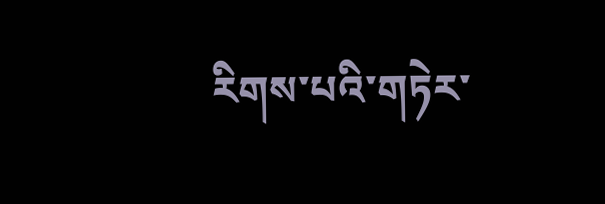རིགས་པའི་གཏེར་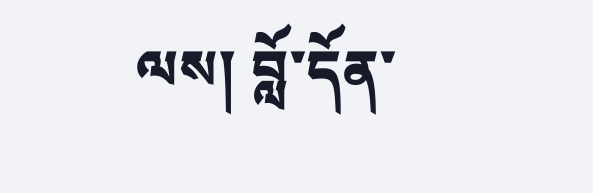ལས། བློ་དོན་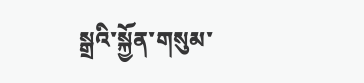སྒྲའི་སྐྱོན་གསུམ་